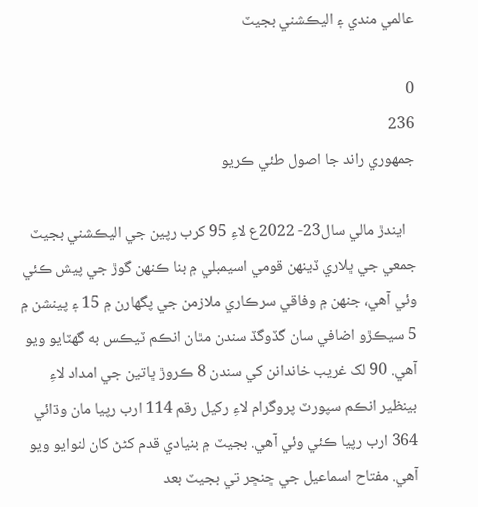عالمي مندي ۽ اليڪشني بجيٽ

0
236
جمهوري راند جا اصول طئي ڪريو

   ايندڙ مالي سال23- 2022ع لاءِ 95 کرب رپين جي اليڪشني بجيٽ جمعي جي ڀلاري ڏينهن قومي اسيمبلي ۾ بنا ڪنهن گوڙ جي پيش ڪئي وئي آهي، جنهن ۾ وفاقي سرڪاري ملازمن جي پگهارن ۾ 15 ۽ پينشن ۾ 5 سيڪڙو اضافي سان گڏوگڏ سندن مٿان انڪم ٽيڪس به گهٽايو ويو آهي. 90 لک غريب خاندانن کي سندن 8 ڪروڙ ڀاتين جي امداد لاءِ بينظير انڪم سپورٽ پروگرام لاءِ رکيل رقم 114 ارب رپيا مان وڌائي 364 ارب رپيا ڪئي وئي آهي. بجيٽ ۾ بنيادي قدم کڻڻ کان لنوايو ويو آهي. مفتاح اسماعيل جي ڇنڇر تي بجيٽ بعد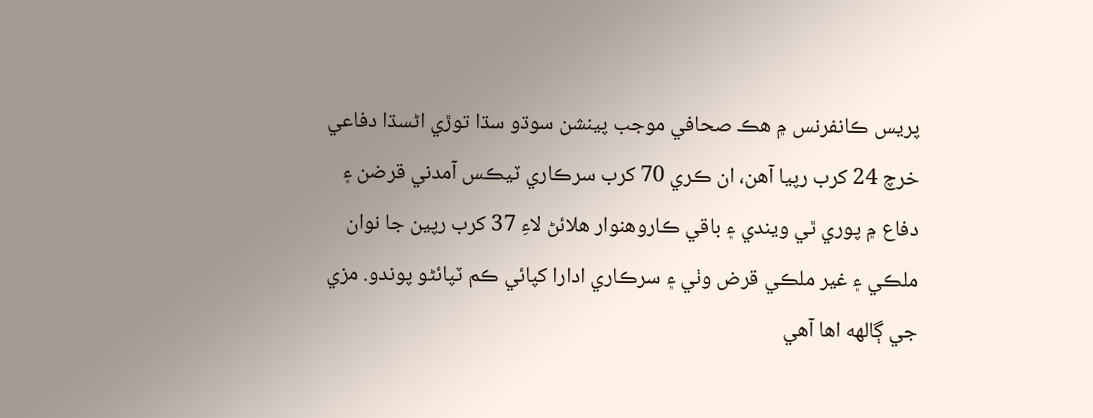پريس ڪانفرنس ۾ هڪ صحافي موجب پينشن سوڌو سڌا توڙي اڻسڌا دفاعي خرچ 24 کرب رپيا آهن، ان ڪري 70 کرب سرڪاري ٽيڪس آمدني قرضن ۽ دفاع ۾ پوري ٿي ويندي ۽ باقي ڪاروهنوار هلائڻ لاءِ 37 کرب رپين جا نوان ملڪي ۽ غير ملڪي قرض وٺي ۽ سرڪاري ادارا کپائي ڪم ٽپائڻو پوندو. مزي جي ڳالھه اها آهي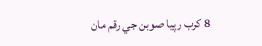8 کرب رپيا صوبن جي رقم مان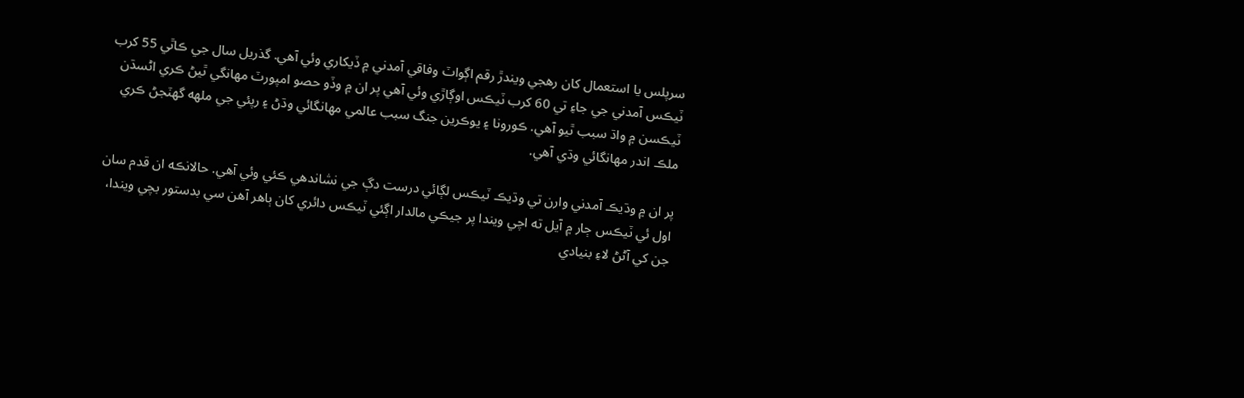سرپلس يا استعمال کان رهجي ويندڙ رقم اڳواٽ وفاقي آمدني ۾ ڏيکاري وئي آهي. گذريل سال جي ڪاٿي 55 کرب ٽيڪس آمدني جي جاءِ تي 60 کرب ٽيڪس اوڳاڙي وئي آهي پر ان ۾ وڏو حصو امپورٽ مهانگي ٿيڻ ڪري اڻسڌن ٽيڪسن ۾ واڌ سبب ٿيو آهي. ڪورونا ۽ يوڪرين جنگ سبب عالمي مهانگائي وڌڻ ۽ رپئي جي ملھه گهٽجڻ ڪري ملڪ اندر مهانگائي وڌي آهي.

پر ان ۾ وڌيڪ آمدني وارن تي وڌيڪ ٽيڪس لڳائي درست دڳ جي نشاندهي ڪئي وئي آهي. حالانڪه ان قدم سان اول ئي ٽيڪس ڄار ۾ آيل ته اچي ويندا پر جيڪي مالدار اڳئي ٽيڪس دائري کان ٻاهر آهن سي بدستور بچي ويندا، جن کي آڻڻ لاءِ بنيادي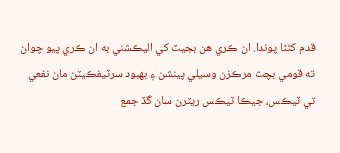قدم کڻڻا پوندا. ان ڪري هن بجيٽ کي اليڪشني به ان ڪري پيو چوان ته قومي بچت مرڪزن وسيلي پينشن ۽ بهبود سرٽيفڪيٽن مان نفعي تي ٽيڪس، جيڪا ٽيڪس ريٽرن سان گڏ جمع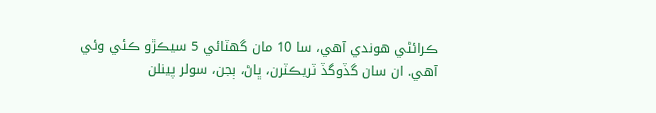ڪرائڻي هوندي آهي، سا 10 مان گهٽائي 5 سيڪڙو ڪئي وئي آهي. ان سان گڏوگڏ ٽريڪٽرن، ڀاڻ، ٻجن، سولر پينلن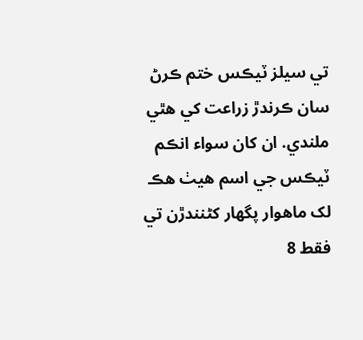تي سيلز ٽيڪس ختم ڪرڻ سان ڪرندڙ زراعت کي هٿي ملندي. ان کان سواء انڪم ٽيڪس جي اسم هيٺ هڪ لک ماهوار پگهار کڻنندڙن تي فقط 8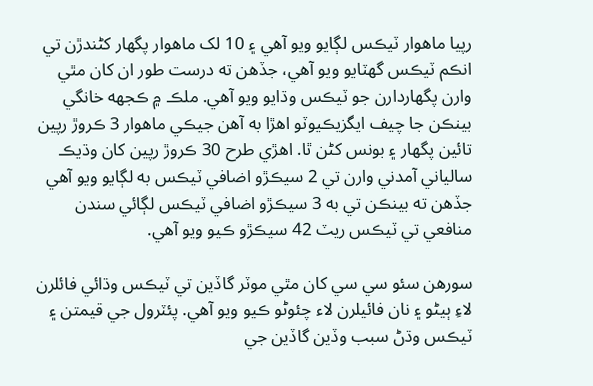رپيا ماهوار ٽيڪس لڳايو ويو آهي ۽ 10 لک ماهوار پگهار کڻندڙن تي انڪم ٽيڪس گهٽايو ويو آهي، جڏهن ته درست طور ان کان مٿي وارن پگهاردارن جو ٽيڪس وڌايو ويو آهي. ملڪ ۾ ڪجھه خانگي بينڪن جا چيف ايگزيڪيوٽو اهڙا به آهن جيڪي ماهوار 3 ڪروڙ رپين تائين پگهار ۽ بونس کڻن ٿا. اهڙي طرح 30 ڪروڙ رپين کان وڌيڪ سالياني آمدني وارن تي 2 سيڪڙو اضافي ٽيڪس به لڳايو ويو آهي جڏهن ته بينڪن تي به 3 سيڪڙو اضافي ٽيڪس لڳائي سندن منافعي تي ٽيڪس ريٽ 42 سيڪڙو ڪيو ويو آهي.

سورهن سئو سي سي کان مٿي موٽر گاڏين تي ٽيڪس وڌائي فائلرن لاءِ ٻيڻو ۽ نان فائيلرن لاء چئوڻو ڪيو ويو آهي. پئٽرول جي قيمتن ۽ ٽيڪس وڌڻ سبب وڏين گاڏين جي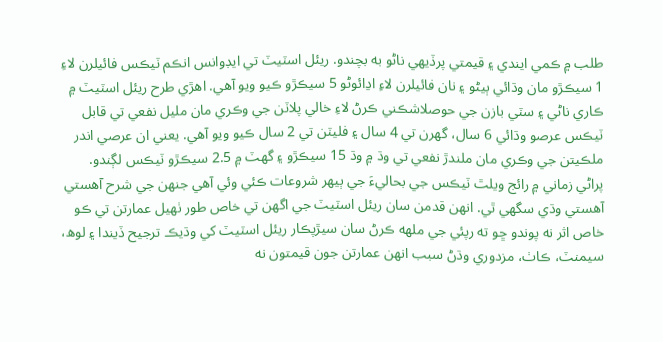طلب ۾ ڪمي ايندي ۽ قيمتي پرڏيهي ناڻو به بچندو. ريئل اسٽيٽ تي ايڊوانس انڪم ٽيڪس فائيلرن لاءِ 1 سيڪڙو مان وڌائي ٻيڻو ۽ نان فائيلرن لاءِ اڍائوڻو 5 سيڪڙو ڪيو ويو آهي. اهڙي طرح ريئل اسٽيٽ ۾ ڪاري ناڻي ۽ سٽي بازن جي حوصلاشڪني ڪرڻ لاءِ خالي پلاٽن جي وڪري مان مليل نفعي تي قابل ٽيڪس عرصو وڌائي 6 سال، گهرن تي 4 سال ۽ فليٽن تي 2 سال ڪيو ويو آهي. يعني ان عرصي اندر ملڪيتن جي وڪري مان ملندڙ نفعي تي وڌ ۾ وڌ 15 سيڪڙو ۽ گهٽ ۾ 2.5 سيڪڙو ٽيڪس لڳندو. پراڻي زماني ۾ رائج ويلٿ ٽيڪس جي بحاليءَ جي ٻيهر شروعات ڪئي وئي آهي جنهن جي شرح آهستي آهستي وڌي سگهي ٿي. انهن قدمن سان ريئل اسٽيٽ جي اگهن تي خاص طور ٺهيل عمارتن تي ڪو خاص اثر نه پوندو ڇو ته رپئي جي ملھه ڪرڻ سان سيڙپڪار ريئل اسٽيٽ کي وڌيڪ ترجيح ڏيندا ۽ لوھ، سيمنٽ، ڪاٺ، مزدوري وڌڻ سبب انهن عمارتن جون قيمتون نه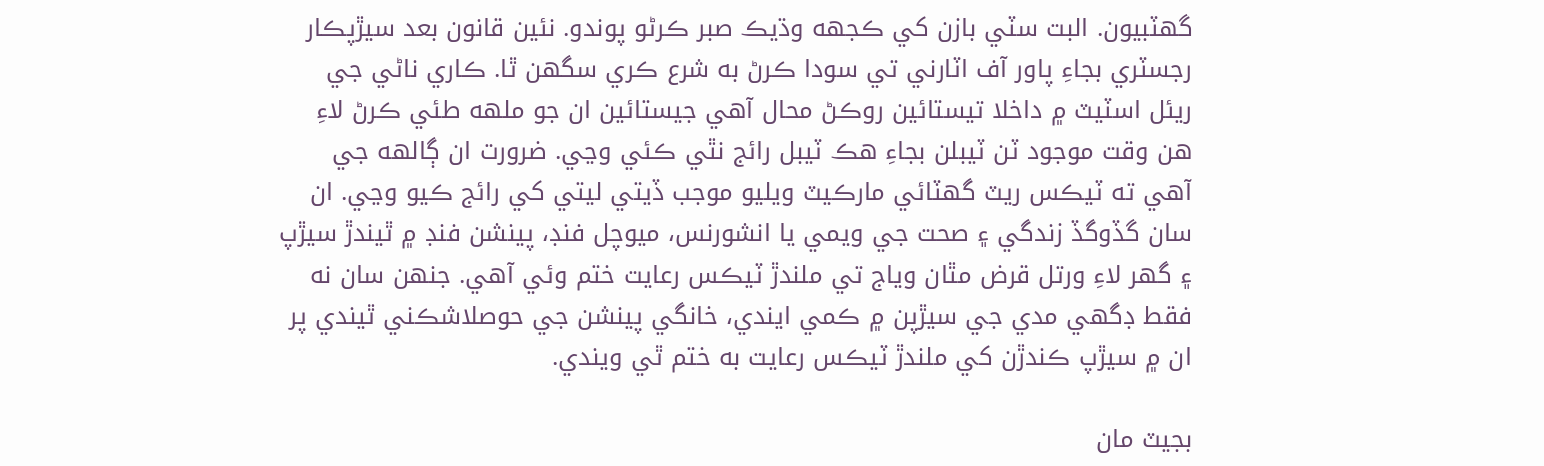گهٽبيون. البت سٽي بازن کي ڪجھه وڌيڪ صبر ڪرڻو پوندو. نئين قانون بعد سيڙپڪار رجسٽري بجاءِ پاور آف اٽارني تي سودا ڪرڻ به شرع ڪري سگهن ٿا. ڪاري ناڻي جي ريئل اسٽيٽ ۾ داخلا تيستائين روڪڻ محال آهي جيستائين ان جو ملھه طئي ڪرڻ لاءِ هن وقت موجود ٽن ٽيبلن بجاءِ هڪ ٽيبل رائج نٿي ڪئي وڃي. ضرورت ان ڳالھه جي آهي ته ٽيڪس ريٽ گهٽائي مارڪيٽ ويليو موجب ڏيتي ليتي کي رائج ڪيو وڃي. ان سان گڏوگڏ زندگي ۽ صحت جي ويمي يا انشورنس، ميوچل فنڊ، پينشن فنڊ ۾ ٿيندڙ سيڙپ ۽ گهر لاءِ ورتل قرض مٿان وياج تي ملندڙ ٽيڪس رعايت ختم وئي آهي. جنهن سان نه فقط ڊگهي مدي جي سيڙپن ۾ ڪمي ايندي، خانگي پينشن جي حوصلاشڪني ٿيندي پر ان ۾ سيڙپ ڪندڙن کي ملندڙ ٽيڪس رعايت به ختم ٿي ويندي.

بجيٽ مان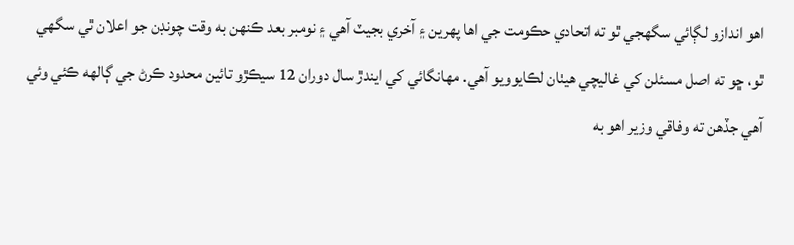اهو اندازو لڳائي سگهجي ٿو ته اتحادي حڪومت جي اها پهرين ۽ آخري بجيٽ آهي ۽ نومبر بعد ڪنهن به وقت چونڊن جو اعلان ٿي سگهي ٿو، ڇو ته اصل مسئلن کي غاليچي هيٺان لڪايوويو آهي. مهانگائي کي ايندڙ سال دوران 12 سيڪڙو تائين محدود ڪرڻ جي ڳالھه ڪئي وئي آهي جڏهن ته وفاقي وزير اهو به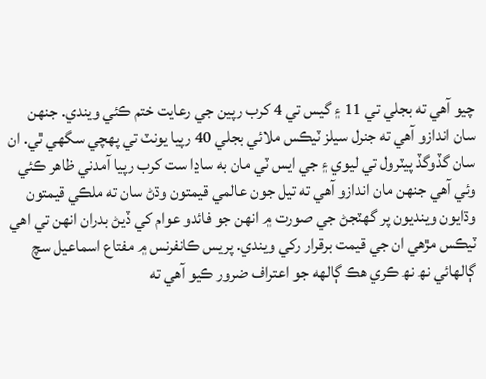چيو آهي ته بجلي تي 11 ۽ گيس تي 4 کرب رپين جي رعايت ختم ڪئي ويندي. جنهن سان اندازو آهي ته جنرل سيلز ٽيڪس ملائي بجلي 40 رپيا يونٽ تي پهچي سگهي ٿي. ان سان گڏوگڏ پيٽرول تي ليوي ۽ جي ايس ٽي مان به ساڍا ست کرب رپيا آمدني ظاهر ڪئي وئي آهي جنهن مان اندازو آهي ته تيل جون عالمي قيمتون وڌڻ سان ته ملڪي قيمتون وڌايون وينديون پر گهٽجڻ جي صورت ۾ انهن جو فائدو عوام کي ڏيڻ بدران انهن تي اهي ٽيڪس مڙهي ان جي قيمت برقرار رکي ويندي. پريس ڪانفرنس ۾ مفتاع اسماعيل سچ ڳالهائي نھ نھ ڪري هڪ ڳالھه جو اعتراف ضرور ڪيو آهي ته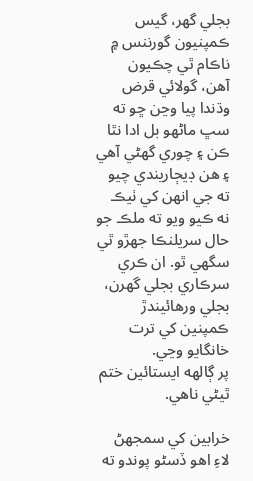بجلي گهر، گيس ڪمپنيون گورننس ۾ ناڪام ٿي چڪيون آهن، گولائي قرض وڌندا پيا وڃن ڇو ته سڀ ماڻهو بل ادا نٿا ڪن ۽ چوري گهڻي آهي ۽ هن ڊيڄاريندي چيو ته جي انهن کي ٺيڪ نه ڪيو ويو ته ملڪ جو حال سريلنڪا جهڙو ٿي سگهي ٿو. ان ڪري سرڪاري بجلي گهرن، بجلي ورهائيندڙ ڪمپنين کي ترت خانگايو وڃي.
پر ڳالھه ايستائين ختم ٿيڻي ناهي.

خرابين کي سمجهڻ لاءِ اهو ڏسڻو پوندو ته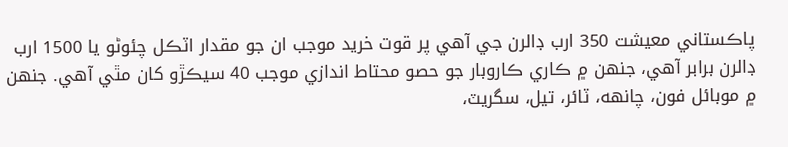پاڪستاني معيشت 350 ارب ڊالرن جي آهي پر قوت خريد موجب ان جو مقدار اٽڪل چئوڻو يا 1500 ارب ڊالرن برابر آهي، جنهن ۾ ڪاري ڪاروبار جو حصو محتاط اندازي موجب 40 سيڪڙو کان مٿي آهي. جنهن ۾ موبائل فون، چانھه، ٽائر، تيل، سگريٽ،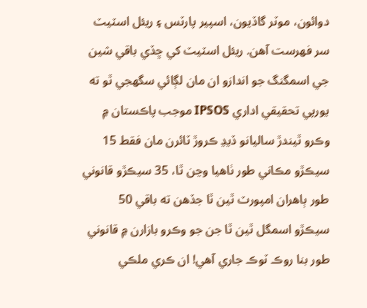دوائون، موٽر گاڏيون، اسپير پارٽس ۽ ريئل اسٽيٽ سر فهرست آهن. ريئل اسٽيٽ کي ڇڏي باقي شين جي اسمگنگ جو اندازو ان مان لڳائي سگهجي ٿو ته يورپي تحقيقي اداري IPSOS موجب پاڪستان ۾ وڪرو ٿيندڙ ساليانو ڏيڍ ڪروڙ ٽائرن مان فقط 15 سيڪڙو مڪاني طور ٺاهيا وڃن ٿا، 35 سيڪڙو قانوني طور ٻاهران امپورٽ ٿين ٿا جڏهن ته باقي 50 سيڪڙو اسمگل ٿين ٿا جن جو وڪرو بازارن ۾ قانوني طور بنا روڪ ٽوڪ جاري آهي! ان ڪري ملڪي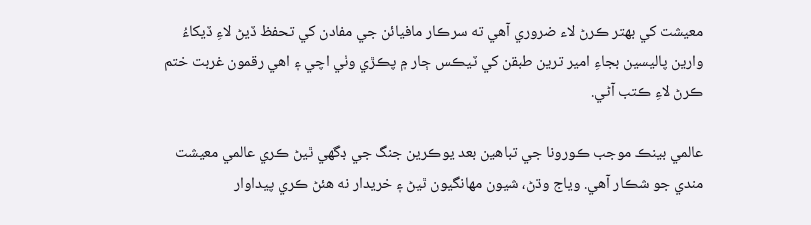معيشت کي بهتر ڪرڻ لاء ضروري آهي ته سرڪار مافيائن جي مفادن کي تحفظ ڏيڻ لاءِ ڏيکاءُ وارين پاليسين بجاءِ امير ترين طبقن کي ٽيڪس ڄار ۾ پڪڙي وٺي اچي ۽ اهي رقمون غربت ختم ڪرڻ لاءِ ڪتب آڻي.

عالمي بينڪ موجب ڪورونا جي تباهين بعد يوڪرين جنگ جي ڊگهي ٿيڻ ڪري عالمي معيشت مندي جو شڪار آهي. وياج وڌڻ، شيون مهانگيون ٿيڻ ۽ خريدار نه هئڻ ڪري پيداوار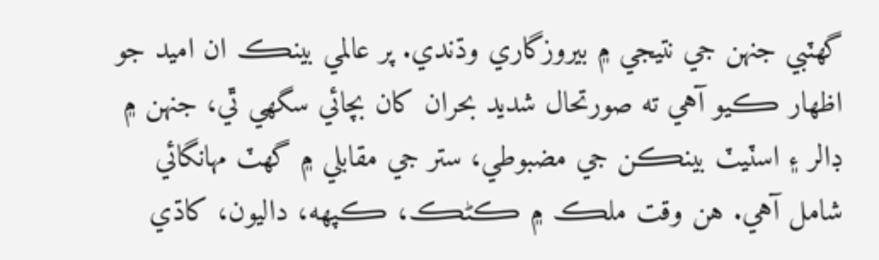گهٽبي جنهن جي نتيجي ۾ بيروزگاري وڌندي. پر عالمي بينڪ ان اميد جو اظهار ڪيو آهي ته صورتحال شديد بحران کان بچائي سگهي ٿي، جنهن ۾ ڊالر ۽ اسٽيٽ بينڪن جي مضبوطي، ستر جي مقابلي ۾ گهٽ مهانگائي شامل آهي. هن وقت ملڪ ۾ ڪڻڪ، ڪپھه، داليون، کاڌي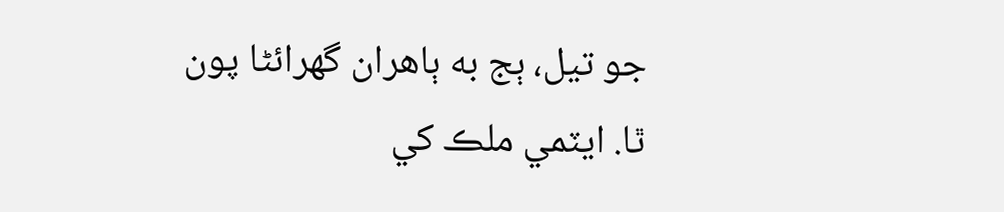جو تيل، ٻج به ٻاهران گهرائڻا پون ٿا. ايٽمي ملڪ کي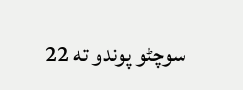سوچڻو پوندو ته 22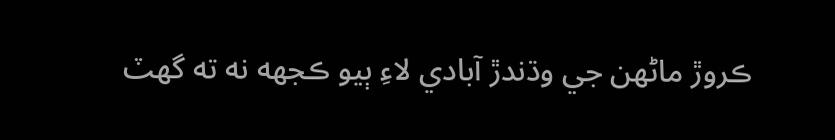ڪروڙ ماڻهن جي وڌندڙ آبادي لاءِ ٻيو ڪجھه نه ته گهٽ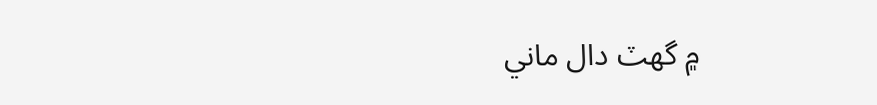۾ گهٽ دال ماني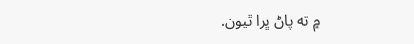۾ ته پاڻ ڀرا ٿيون.